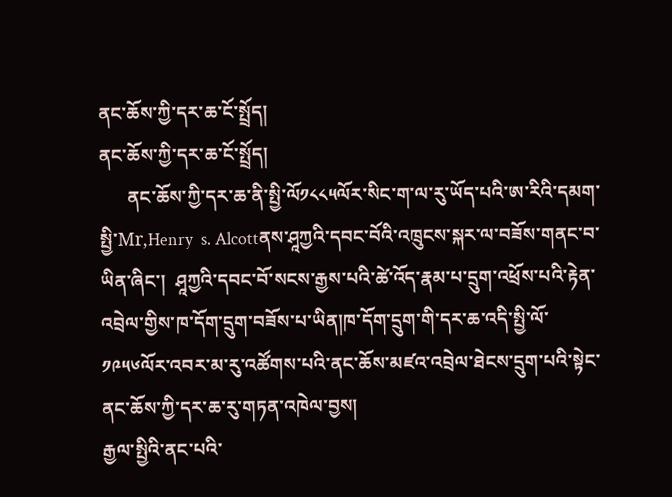ནང་ཆོས་ཀྱི་དར་ཆ་ངོ་སྤྲོད།
ནང་ཆོས་ཀྱི་དར་ཆ་ངོ་སྤྲོད།
      ནང་ཆོས་ཀྱི་དར་ཆ་ནི་སྤྱི་ལོ༡༨༨༥ལོར་སིང་ག་ལ་རུ་ཡོད་པའི་ཨ་རིའི་དམག་སྤྱི་Mr,Henry  s. Alcottནས་ཤཱཀྱའི་དབང་བོའི་འཁྲུངས་སྐར་ལ་བཟོས་གནང་བ་ཡིན་ཞིང་།  ཤཱཀྱའི་དབང་བོ་སངས་རྒྱས་པའི་ཚེ་འོད་རྣམ་པ་དྲུག་འཕྲོས་པའི་རྟེན་འབྲེལ་གྱིས་ཁ་དོག་དྲུག་བཟོས་པ་ཡིན།ཁ་དོག་དྲུག་གི་དར་ཆ་འདི་སྤྱི་ལོ་༡༩༥༦ལོར་འབར་མ་རུ་འཚོགས་པའི་ནང་ཆོས་མཛའ་འབྲེལ་ཐེངས་དྲུག་པའི་སྟེང་ནང་ཆོས་ཀྱི་དར་ཆ་རུ་གཏན་འཁེལ་བྱས།
རྒྱལ་སྤྱིའི་ནང་པའི་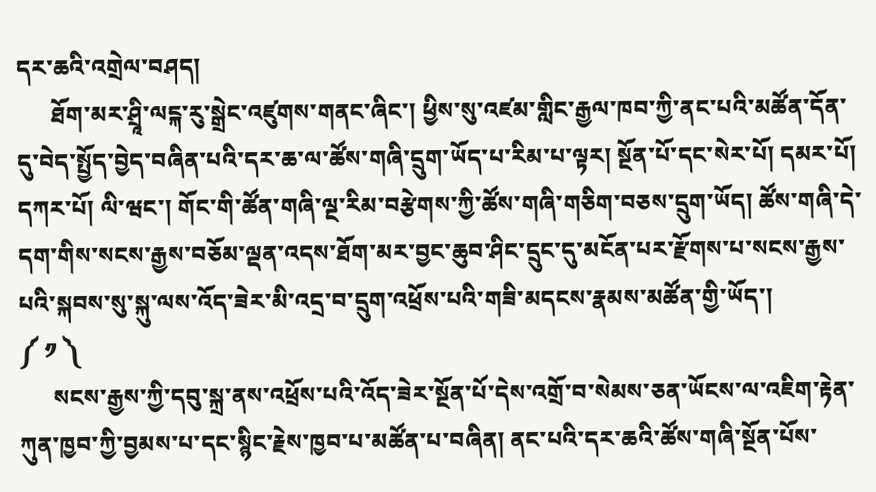དར་ཆའི་འགྲེལ་བཤད།
      ཐོག་མར་ཤྲཱི་ལངྐ་རུ་སྒྲེང་འཛུགས་གནང་ཞིང་། ཕྱིས་སུ་འཛམ་གླིང་རྒྱལ་ཁབ་ཀྱི་ནང་པའི་མཚོན་དོན་དུ་བེད་སྤྱོད་བྱེད་བཞིན་པའི་དར་ཆ་ལ་ཚོས་གཞི་དྲུག་ཡོད་པ་རིམ་པ་ལྟར། སྔོན་པོ་དང་སེར་པོ། དམར་པོ། དཀར་པོ། ལི་ཝང་། གོང་གི་ཚོན་གཞི་ལྔ་རིམ་བརྩེགས་ཀྱི་ཚོས་གཞི་གཅིག་བཅས་དྲུག་ཡོད། ཚོས་གཞི་དེ་དག་གིས་སངས་རྒྱས་བཅོམ་ལྡན་འདས་ཐོག་མར་བྱང་ཆུབ་ཤིང་དྲུང་དུ་མངོན་པར་རྫོགས་པ་སངས་རྒྱས་པའི་སྐབས་སུ་སྐུ་ལས་འོད་ཟེར་མི་འདྲ་བ་དྲུག་འཕྲོས་པའི་གཟི་མདངས་རྣམས་མཚོན་གྱི་ཡོད་།
༼ ༡ ༽
      སངས་རྒྱས་ཀྱི་དབུ་སྐྲ་ནས་འཕྲོས་པའི་འོད་ཟེར་སྔོན་པོ་དེས་འགྲོ་བ་སེམས་ཅན་ཡོངས་ལ་འཇིག་རྟེན་ཀུན་ཁྱབ་ཀྱི་བྱམས་པ་དང་སྙིང་རྗེས་ཁྱབ་པ་མཚོན་པ་བཞིན། ནང་པའི་དར་ཆའི་ཚོས་གཞི་སྔོན་པོས་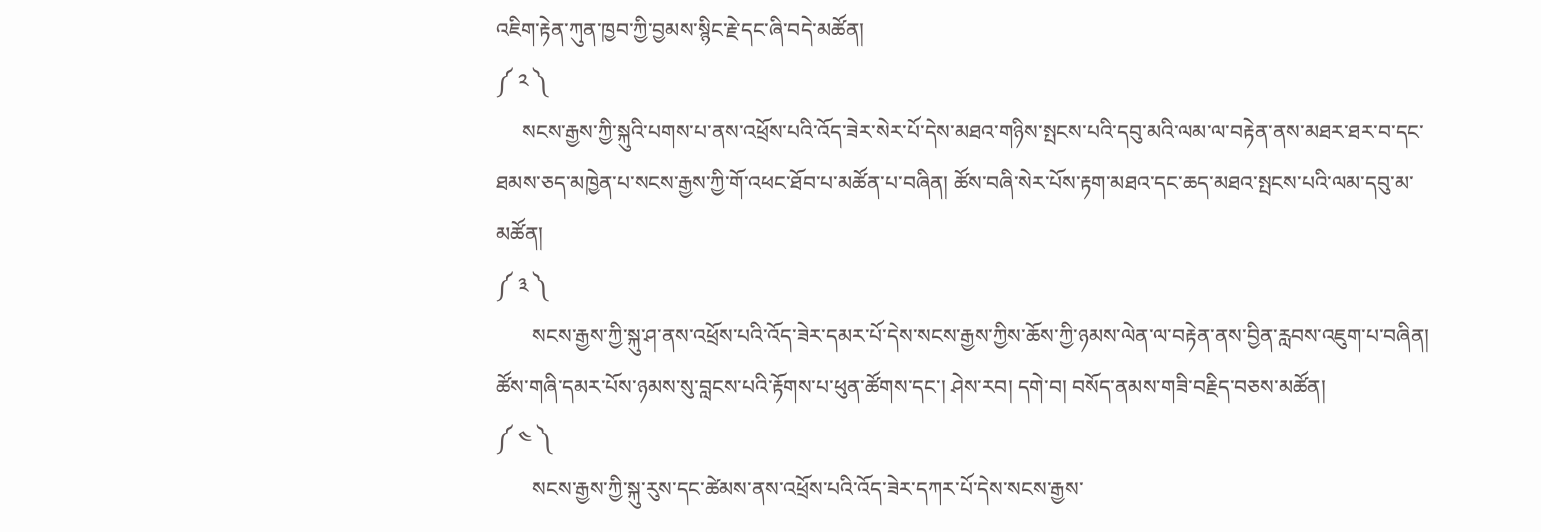འཇིག་རྟེན་ཀུན་ཁྱབ་ཀྱི་བྱམས་སྙིང་རྗེ་དང་ཞི་བདེ་མཚོན།
༼ ༢ ༽
     སངས་རྒྱས་ཀྱི་སྐུའི་པགས་པ་ནས་འཕྲོས་པའི་འོད་ཟེར་སེར་པོ་དེས་མཐའ་གཉིས་སྤངས་པའི་དབུ་མའི་ལམ་ལ་བརྟེན་ནས་མཐར་ཐར་བ་དང་ཐམས་ཅད་མཁྱེན་པ་སངས་རྒྱས་ཀྱི་གོ་འཕང་ཐོབ་པ་མཚོན་པ་བཞིན། ཚོས་བཞི་སེར་པོས་རྟག་མཐའ་དང་ཆད་མཐའ་སྤངས་པའི་ལམ་དབུ་མ་མཚོན།
༼ ༣ ༽
       སངས་རྒྱས་ཀྱི་སྐུ་ཤ་ནས་འཕྲོས་པའི་འོད་ཟེར་དམར་པོ་དེས་སངས་རྒྱས་ཀྱིས་ཆོས་ཀྱི་ཉམས་ལེན་ལ་བརྟེན་ནས་བྱིན་རླབས་འཇུག་པ་བཞིན། ཚོས་གཞི་དམར་པོས་ཉམས་སུ་བླངས་པའི་རྟོགས་པ་ཕུན་ཚོགས་དང་། ཤེས་རབ། དགེ་བ། བསོད་ནམས་གཟི་བརྗིད་བཅས་མཚོན།
༼ ༤ ༽
       སངས་རྒྱས་ཀྱི་སྐུ་རུས་དང་ཚེམས་ནས་འཕྲོས་པའི་འོད་ཟེར་དཀར་པོ་དེས་སངས་རྒྱས་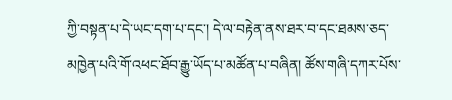ཀྱི་བསྟན་པ་དེ་ཡང་དག་པ་དང་། དེ་ལ་བརྟེན་ནས་ཐར་བ་དང་ཐམས་ཅད་མཁྱེན་པའི་གོ་འཕང་ཐོབ་རྒྱུ་ཡོད་པ་མཚོན་པ་བཞིན། ཚོས་གཞི་དཀར་པོས་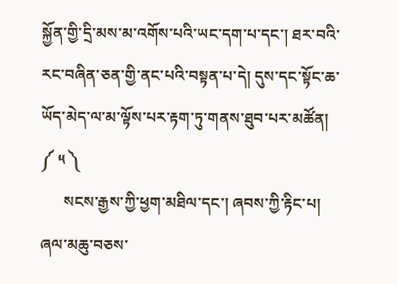སྐྱོན་གྱི་དྲི་མས་མ་འགོས་པའི་ཡང་དག་པ་དང་། ཐར་བའི་རང་བཞིན་ཅན་གྱི་ནང་པའི་བསྟན་པ་དེ། དུས་དང་སྟོང་ཆ་ཡོད་མེད་ལ་མ་ལྟོས་པར་རྟག་ཏུ་གནས་ཐུབ་པར་མཚོན།
༼ ༥ ༽
      སངས་རྒྱས་ཀྱི་ཕྱག་མཐིལ་དང་། ཞབས་ཀྱི་རྟིང་པ། ཞལ་མཆུ་བཅས་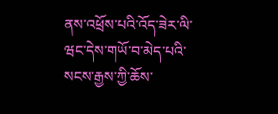ནས་འཕྲོས་པའི་འོད་ཟེར་ལི་ཝང་དེས་གཡོ་བ་མེད་པའི་སངས་རྒྱས་ཀྱི་ཆོས་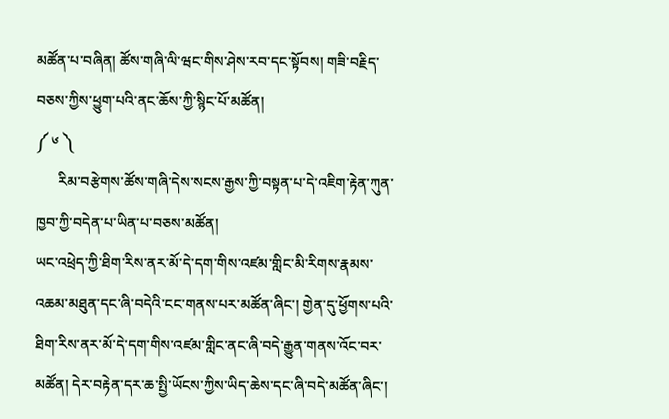མཚོན་པ་བཞིན། ཚོས་གཞི་ལི་ཝང་གིས་ཤེས་རབ་དང་སྟོབས། གཟི་བརྗིད་བཅས་ཀྱིས་ཕྱུག་པའི་ནང་ཆོས་ཀྱི་སྙིང་པོ་མཚོན།
༼ ༦ ༽
      རིམ་བརྩེགས་ཚོས་གཞི་དེས་སངས་རྒྱས་ཀྱི་བསྟན་པ་དེ་འཇིག་རྟེན་ཀུན་ཁྱབ་ཀྱི་བདེན་པ་ཡིན་པ་བཅས་མཚོན།
ཡང་འཕྲེད་ཀྱི་ཐིག་རིས་ནར་མོ་དེ་དག་གིས་འཛམ་གླིང་མི་རིགས་རྣམས་འཆམ་མཐུན་དང་ཞི་བདེའི་ངང་གནས་པར་མཚོན་ཞིང་། གྱེན་དུ་ཕྱོགས་པའི་ཐིག་རིས་ནར་མོ་དེ་དག་གིས་འཛམ་གླིང་ནང་ཞི་བདེ་རྒྱུན་གནས་འོང་བར་མཚོན། དེར་བརྟེན་དར་ཆ་སྤྱི་ཡོངས་ཀྱིས་ཡིད་ཆེས་དང་ཞི་བདེ་མཚོན་ཞིང་།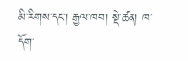མི་རིགས་དང་། རྒྱལ་ཁབ། སྡེ་ཚན། ཁ་དོག་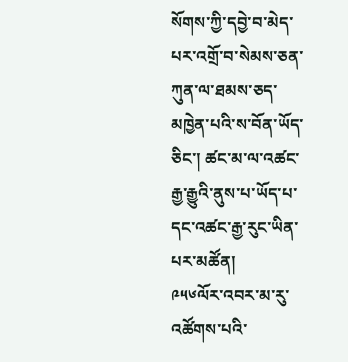སོགས་ཀྱི་དབྱེ་བ་མེད་པར་འགྲོ་བ་སེམས་ཅན་ཀུན་ལ་ཐམས་ཅད་མཁྱེན་པའི་ས་བོན་ཡོད་ཅིང་། ཚང་མ་ལ་འཚང་རྒྱ་རྒྱུའི་ནུས་པ་ཡོད་པ་དང་འཚང་རྒྱ་རུང་ཡིན་པར་མཚོན།
༩༥༦ལོར་འབར་མ་རུ་འཚོགས་པའི་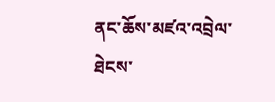ནང་ཆོས་མཛའ་འབྲེལ་ཐེངས་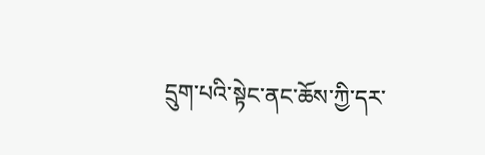དྲུག་པའི་སྟེང་ནང་ཆོས་ཀྱི་དར་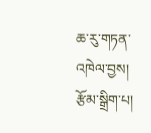ཆ་རུ་གཏན་འཁེལ་བྱས།
རྩོམ་སྒྲིག་པ།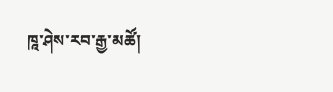ཁཱ་ཤེས་རབ་རྒྱ་མཚོ།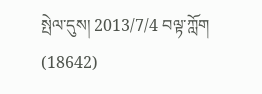སྤེལ་དུས། 2013/7/4 བལྟ་ཀློག (18642)